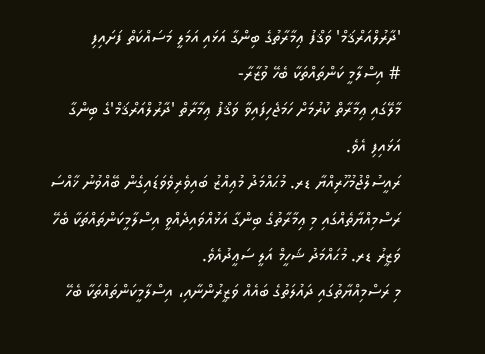'ދާރުލްއަރްޤަމް' ވަޤްފު ޢިމާރާތުގެ ބިންގާ އަޅައި އަމަލީ މަސައްކަތް ފަށައިފި
# އިސްލާމީ ކަންތައްތަކާ ބެހޭ ވުޒާރާ-
މާލޭގައި ޢިމާރާތް ކުރުމަށް ހަމަޖެހިފައިވާ ވަޤްފު ޢިމާރާތް 'ދާރުލްއަރްޤަމް'ގެ ބިންގާ އަޅައިފި އެވެ.
ރައީސުލްޖުމުހޫރިއްޔާ ޑރ. މުޙައްމަދު މުޢިއްޒު ބައިވެރިވެވަޑައިގެން ބޭއްވުނު ޚާއްސަ ރަސްމިއްޔާތެއްގައި މި ޢިމާރާތުގެ ބިންގާ އަޅުއްވައިދެއްވީ އިސްލާމީކަންތައްތަކާ ބެހޭ ވަޒީރު ޑރ. މުޙައްމަދު ޝަހީމް އަލީ ސަޢީދުއެވެ.
މި ރަސްމިއްޔާތުގައި ދައުލަތުގެ ބައެއް ވަޒީރުންނާއި، އިސްލާމީކަންތައްތަކާ ބެހޭ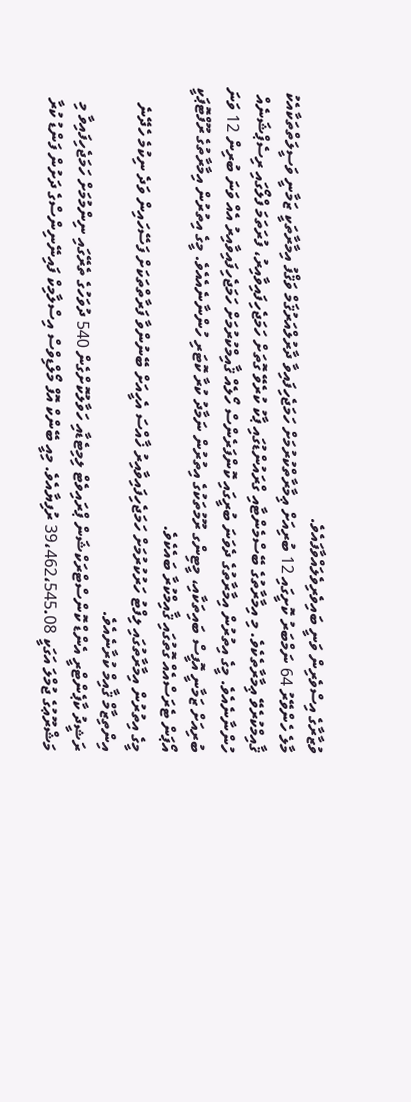ވުޒާރާގެ އިސްވެރިން ވަނީ ބައިވެރިވެލައްވާފައެވެ.
މާލެ ހެންވޭރު 64 ނަމްބަރު ކޮށީގައި 12 ބުރިއަށް ޢިމާރާތްކުރުމަށް ހަމަޖެހިފައިވާ ދާރުލްއަރުޤަމް ވަޤްފު އިމާރާތަކީ ޒަމާނީ ވަސީލަތްތަކާއެކު ޤާއިމްކުރެވޭ ޢިމާރާތެކެވެ. މި އިމާރާތުގެ ބޭސްމެންޓާއި ގްރައުންޑުގައި ޕާކު ކުރެވޭ ގޮތަށް ހަމަޖެހިފައިވާއިރު، ފުރަތަމަ ފްލޯގައި ރިސެޕްޝަނެއް ހުންނާނެއެވެ. މީގެ އިތުރުން އިމާރާތުގެ ދެވަނަ ބުރީގައި ކޮންފަރެންސް ހޯލެއް ޤާއިމްކުރުމަށް ހަމަޖެހިފައިވާއިރު އެއް ވަނަ ބުރިން 12 ވަނަ ބުރިއަށް ޒަމާނީ އޮފީސް ބައިތަކާއި، މީޓިންގ ރޫމުތަކުގެ އިތުރުން ނަމާދު ކުރާ ކޮޓަރި ހުންނާނެއެއެވެ. މީގެ އިތުރުން އިމާރާތުގެ ރޫފްޓޮޕަކީ އޯޕަން ޓެރަސްއެއް ގޮތުގައި ޤާއިމްކުރާ ބައެކެވެ.
މީގެ އިތުރުން އިމާރާތުގައި ލިފްޓު ހަރުކުރުމަށް ހަމަޖެހިފައިވާއިރު ޚާއްސަ އެހީއަށް ބޭނުންވާ ފަރާތްތަކަށް ފަސޭހައިން ވަދެ ނިކުމެ ހެދޭނެ އިންތިޒާމް ޤާއިމް ކުރާނެއެވެ.
ރަޝީދު ކާޕެންޓްރީ އެންޑް ކޮންސްޓްރަކްޝަން ޕްރައިވެޓް ލިމިޓެޑާއި ހަވާލުކޮށްގެން 540 ދުވަހުގެ ތެރޭގައި ނިންމުމަށް ހަމަޖެހިފައިވާ މި މަޝްރޫޢުގެ ޖުމްލަ އަގަކީ 39،462،545.08 ރުފިޔާއެވެ. މިއީ ބޭންކް އޮފް މޯލްޑިވްސް އިސްލާމިކް ފައިނޭނިންސްގެ ދަށުން ފަންޑު ކުރާ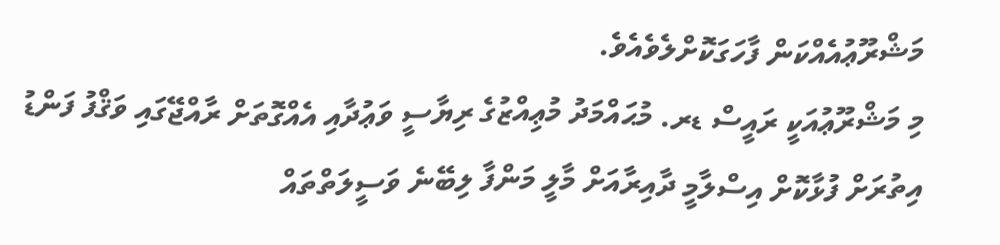މަޝްރޫޢުއެއްކަން ފާހަގަކޮށްލެވެއެވެ.
މި މަޝްރޫޢުއަކީ ރައީސް ޑރ. މުޙައްމަދު މުޢިއްޒުގެ ރިޔާސީ ވަޢުދާއި އެއްގޮތަށް ރާއްޖޭގައި ވަޤްފު ފަންޑު އިތުރަށް ފުޅާކޮށް އިސްލާމީ ދާއިރާއަށް މާލީ މަންފާ ލިބޭނެ ވަސީލަތްތައް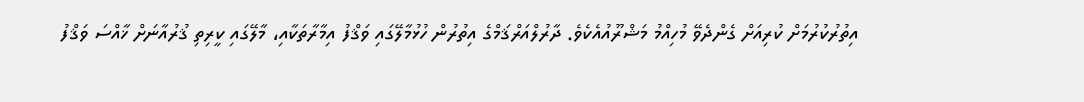އިތުރުކުރުމަށް ކުރިއަށް ގެންދެވޭ މުހިއްމު މަޝްރޫއުއެކެވެ. ދާރުލްއަރްޤަމްގެ އިތުރުން ހުޅުމާލޭގައި ވަޤްފު އިމާރާތަކާއި، މާލޭގައި ކީރިތި ޤުރުއާނަށް ޚާއްސަ ވަޤްފު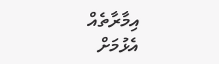އިމާރާތެއް އެޅުމަށް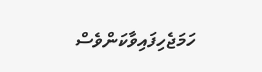ހަމަޖެހިފައިވާކަންވެސް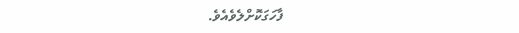ފާހަގަކޮށްލެވެއެވެ.